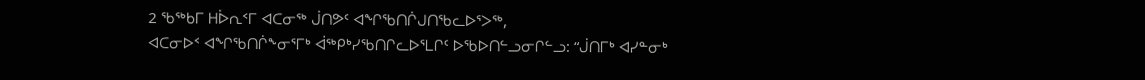2 ᖃᖅᑲᒥ ᕼᐆᕆᑉᒥ ᐊᑕᓂᖅ ᒎᑎᕗᑦ ᐊᖏᖃᑎᒌᒍᑎᖃᓚᐅᕐᐳᖅ,
ᐊᑕᓂᐅᑉ ᐊᖏᖃᑎᒌᖕᓂᕐᒥᒃ ᐋᖅᑭᒃᓯᖃᑎᒋᓚᐅᕐᒪᒋᑦ ᐅᖃᐅᑎᓪᓗᓂᒋᓪᓗ: “ᒎᑎᒥᒃ ᐊᓯᓐᓂᒃ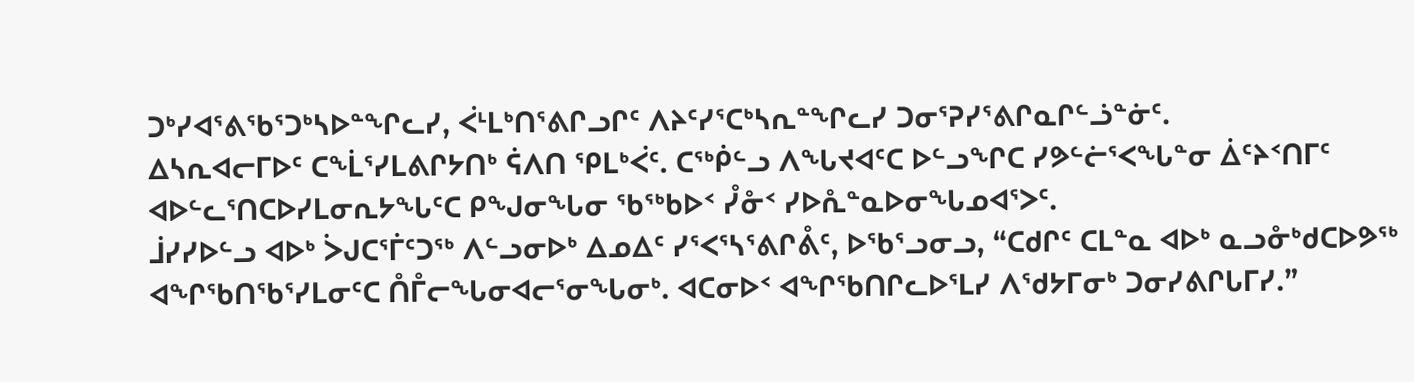ᑐᒃᓯᐊᕐᕕᖃᕐᑐᒃᓴᐅᓐᖏᓚᓯ, ᐹᒻᒪᒃᑎᕐᕕᒋᓗᒋᑦ ᐱᔨᑦᓯᕐᑕᒃᓴᕆᓐᖏᓚᓯ ᑐᓂᕐᕈᓯᕐᕕᒋᓇᒋᓪᓘᓐᓃᑦ.
ᐃᓴᕆᐊᓕᒥᐅᑦ ᑕᖕᒫᕐᓯᒪᕕᒋᔭᑎᒃ ᕌᐱᑎ ᕿᒪᒃᐹᑦ. ᑕᖅᑮᓪᓗ ᐱᖓᔪᐊᑦᑕ ᐅᓪᓗᖏᑕ ᓯᕗᓪᓖᕐᐸᖓᓐᓂ ᐄᑦᔨᑉᑎᒥᑦ ᐊᐅᓪᓚᕐᑎᑕᐅᓯᒪᓂᕆᔭᖓᑦᑕ ᑭᖑᓂᖓᓂ ᖃᖅᑲᐅᑉ ᓮᓁᑉ ᓯᐅᕅᓐᓇᐅᓂᖓᓄᐊᕐᐳᑦ.
ᒨᓯᓯᐅᓪᓗ ᐊᐅᒃ ᐴᒍᑕᕐᒦᑦᑐᖅ ᐱᓪᓗᓂᐅᒃ ᐃᓄᐃᑦ ᓯᕐᐸᕐᓴᕐᕕᒋᕔᑦ, ᐅᖃᕐᓗᓂᓗ, “ᑕᑯᒋᑦ ᑕᒪᓐᓇ ᐊᐅᒃ ᓇᓗᓁᒃᑯᑕᐅᕗᖅ ᐊᖏᖃᑎᖃᕐᓯᒪᓂᑦᑕ ᑍᒤᓕᖓᓂᐊᓕᕐᓂᖓᓂᒃ. ᐊᑕᓂᐅᑉ ᐊᖏᖃᑎᒋᓚᐅᕐᒪᓯ ᐱᖁᔭᒥᓂᒃ ᑐᓂᓯᕕᒋᒐᒥᓯ.”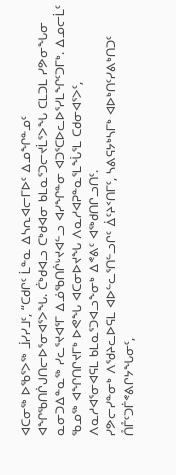ᐊᑕᓂᖅ ᐅᖃᕐᐳᖅ ᒨᓯᓯᒧᑦ, “ᑕᑯᒋᑦ ᒫᓐᓇ ᐃᓴᕆᐊᓕᒥᐅᑦ ᐃᓄᖏᓐᓄᑦ ᐊᖏᖃᑎᒌᒍᑎᓕᐅᕐᓂᐊᕐᐳᖓ. ᑖᒃᑯᐊᓗ ᑕᒃᑯᐊᓂ ᑲᒪᓇᕐᑐᓕᔪᒫᕐᐳᖓ ᑕᒪᑐᒪ ᓯᕗᓂᖓᓂ ᓇᓂᑐᐃᓐᓇᖅ ᓯᓚᕐᔪᐊᕐᒥ ᐃᓅᖃᑎᒌᒡᔪᐊᓪᓗ ᐊᓯᖏᓐᓂ ᐊᑐᕐᑕᐅᓚᐅᕐᓯᒪᖏᑦᑐᒥᒃ. ᐃᓄᓕᒫᑦ ᖃᓄᖅ ᐊᖏᑎᒋᔪᒥᒃ ᐅᕙᖓ ᐊᑕᓂᐅᔪᖓ ᐱᓇᓱᐊᕈᓐᓇᕐᒪᖔᕐᒪ ᑕᑯᓂᐊᕐᐳᑦ, ᐱᓇᓱᐊᕐᓂᐊᕋᒪ ᑲᒪᓇᕐᑐᐊᓗᖕᓂᒃ ᐃᕝᕕᑦ ᐊᖅᑯᑎᒋᓗᑎᑦ.
ᓯᕗᓕᓯᓐᓂᒃ ᐱᖁᔨᓚᐅᕋᒪ ᐊᐅᓪᓚᕐᑎᓪᓗᒋᑦ ᐄᑦᔨᑉᑎᒥᑦ, ᓴᕕᕋᔭᒃᓴᒥᒃ ᐊᐅᒃᑎᑦᓯᕕᒃᑎᑐᑦ ᑍᒤᑦᑐᒦᕝᕕᒋᔭᖓᓂᑦ,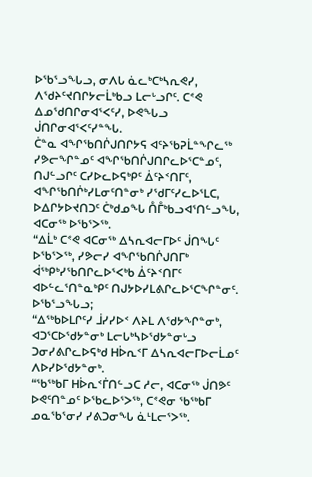ᐅᖃᕐᓗᖓᓗ, ᓂᐱᒐ ᓈᓚᒃᑕᒃᓴᕆᕙᓯ, ᐱᖁᔨᑦᔪᑎᒋᔭᓕᒫᒃᑲᓗ ᒪᓕᒡᓗᒋᑦ. ᑕᕝᕙ ᐃᓄᖁᑎᒋᓂᐊᕐᐸᑦᓯ, ᐅᕙᖓᓗ ᒎᑎᒋᓂᐊᕐᐸᑦᓯᓐᖓ.
ᑖᓐᓇ ᐊᖏᖃᑎᒌᒍᑎᒋᔭᕋ ᐊᑦᔨᖃᕈᒫᓐᖏᓚᖅ ᓯᕗᓕᖏᓐᓄᑦ ᐊᖏᖃᑎᒌᒍᑎᒋᓚᐅᕐᑕᓐᓄᑦ, ᑎᒍᓪᓗᒋᑦ ᑕᓯᐅᓚᐅᕋᒃᑭᑦ ᐄᑦᔨᑉᑎᒥᑦ, ᐊᖏᖃᑎᒌᒃᓯᒪᓂᑦᑎᓐᓂᒃ ᓯᖁᒥᑦᓯᓚᐅᕐᒪᑕ, ᐅᐃᒋᔭᐅᔪᑎᑐᑦ ᑖᒃᑯᓄᖓ ᑍᒤᒃᑲᓗᐊᕐᑎᓪᓗᖓ, ᐊᑕᓂᖅ ᐅᖃᕐᐳᖅ.
“ᐃᒫᒃ ᑕᕝᕙ ᐊᑕᓂᖅ ᐃᓴᕆᐊᓕᒥᐅᑦ ᒎᑎᖓᑦ ᐅᖃᕐᐳᖅ, ᓯᕗᓕᓯ ᐊᖏᖃᑎᒌᒍᑎᒥᒃ ᐋᖅᑭᒃᓯᖃᑎᒋᓚᐅᕐᐸᒃᑲ ᐄᑦᔨᑉᑎᒥᑦ ᐊᐅᓪᓚᕐᑎᓐᓇᒃᑭᑦ ᑎᒍᔭᐅᓯᒪᕕᒋᓚᐅᕐᑕᖏᓐᓂᑦ. ᐅᖃᕐᓗᖓᓗ;
“ᐃᖅᑲᐅᒪᒋᑦᓯ ᒨᓯᓯᐅᑉ ᐱᔨᒪ ᐱᖁᔭᖏᓐᓂᒃ, ᐊᑐᕐᑕᐅᖁᔭᓐᓂᒃ ᒪᓕᒐᒃᓴᐅᖁᔭᓐᓂᒡᓗ ᑐᓂᓯᕕᒋᓚᐅᕋᒃᑯ ᕼᐆᕆᑉᒥ ᐃᓴᕆᐊᓕᒥᐅᓕᒫᓄᑦ ᐱᐅᓯᐅᖁᔭᓐᓂᒃ.
“ᖃᖅᑲᒥ ᕼᐆᕆᑉᒦᑎᓪᓗᑕ ᓱᓕ, ᐊᑕᓂᖅ ᒎᑎᕗᑦ ᐅᕙᑦᑎᓐᓄᑦ ᐅᖃᓚᐅᕐᐳᖅ, ᑕᕝᕙᓂ ᖃᖅᑲᒥ ᓄᓇᖃᕐᓂᓯ ᓯᕕᑐᓂᖓ ᓈᒻᒪᓕᕐᐳᖅ.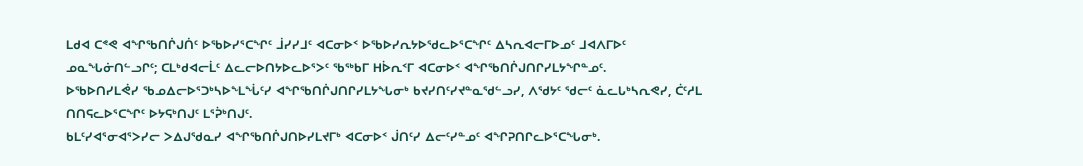ᒪᑯᐊ ᑕᕝᕙ ᐊᖏᖃᑎᒌᒍᑏᑦ ᐅᖃᐅᓯᕐᑕᖏᑦ ᒨᓯᓯᒧᑦ ᐊᑕᓂᐅᑉ ᐅᖃᐅᓯᕆᔭᐅᖁᓚᐅᕐᑕᖏᑦ ᐃᓴᕆᐊᓕᒥᐅᓄᑦ ᒧᐊᐱᒥᐅᑦ ᓄᓇᖓᓃᑎᓪᓗᒋᑦ; ᑕᒪᒃᑯᐊᓕᒫᑦ ᐃᓚᓕᐅᑎᔭᐅᓚᐅᕐᐳᑦ ᖃᖅᑲᒥ ᕼᐆᕆᑉᒥ ᐊᑕᓂᐅᑉ ᐊᖏᖃᑎᒌᒍᑎᒋᓯᒪᔭᖏᓐᓄᑦ.
ᐅᖃᐅᑎᓯᒪᕚᓯ ᖃᓄᐃᓕᐅᕐᑐᒃᓴᐅᖕᒪᖔᑦᓯ ᐊᖏᖃᑎᒌᒍᑎᒋᓯᒪᔭᖓᓂᒃ ᑲᔪᓯᑎᑦᓯᔪᓐᓇᖁᓪᓗᓯ, ᐱᖁᔭᑦ ᖁᓕᑦ ᓈᓚᒐᒃᓴᕆᕙᓯ, ᑖᑦᓱᒪ ᑎᑎᕋᓚᐅᕐᑕᖏᑦ ᐅᔭᕋᒃᑎᒍᑦ ᒪᕐᕉᒃᑎᒍᑦ.
ᑲᒪᑦᓯᐊᕐᓂᐊᕐᐳᓯᓕ ᐳᐃᒍᖁᓇᓯ ᐊᖏᖃᑎᒌᒍᑎᐅᓯᒪᔪᒥᒃ ᐊᑕᓂᐅᑉ ᒎᑎᑦᓯ ᐃᓕᑦᓯᓐᓄᑦ ᐊᖏᕈᑎᒋᓚᐅᕐᑕᖓᓂᒃ.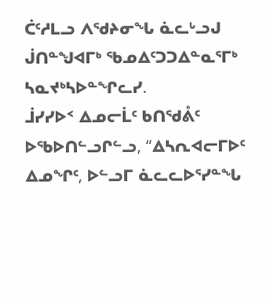ᑖᑦᓱᒪᓗ ᐱᖁᔨᓂᖓ ᓈᓚᒡᓗᒍ ᒎᑎᓐᖑᐊᒥᒃ ᖃᓄᐃᑦᑐᑐᐃᓐᓇᕐᒥᒃ ᓴᓇᔪᒃᓴᐅᓐᖏᓚᓯ.
ᒨᓯᓯᐅᑉ ᐃᓄᓕᒫᑦ ᑲᑎᖁᕔᑦ ᐅᖃᐅᑎᓪᓗᒋᓪᓗ, “ᐃᓴᕆᐊᓕᒥᐅᑦ ᐃᓄᖏᑦ, ᐅᓪᓗᒥ ᓈᓚᓚᐅᕐᓯᓐᖓ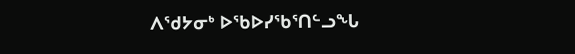ᐱᖁᔭᓂᒃ ᐅᖃᐅᓯᖃᕐᑎᓪᓗᖓ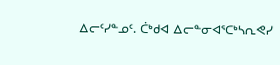ᐃᓕᑦᓯᓐᓄᑦ. ᑖᒃᑯᐊ ᐃᓕᓐᓂᐊᕐᑕᒃᓴᕆᕙᓯ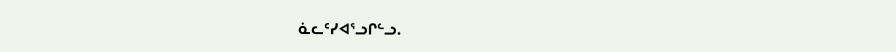ᓈᓚᑦᓯᐊᕐᓗᒋᓪᓗ.